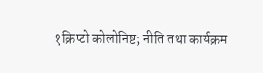१क्रिप्टो कोलोनिष्ट; नीति तथा कार्यक्रम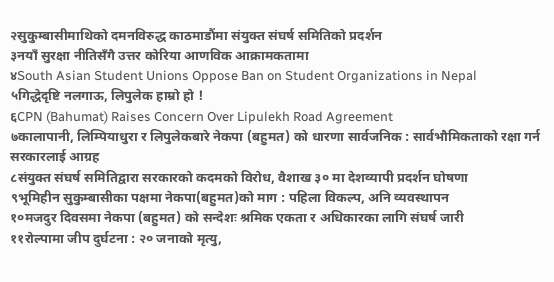२सुकुम्बासीमाथिको दमनविरुद्ध काठमाडौंमा संयुक्त संघर्ष समितिको प्रदर्शन
३नयाँ सुरक्षा नीतिसँगै उत्तर कोरिया आणविक आक्रामकतामा
४South Asian Student Unions Oppose Ban on Student Organizations in Nepal
५गिद्धेदृष्टि नलगाऊ, लिपुलेक हाम्रो हो !
६CPN (Bahumat) Raises Concern Over Lipulekh Road Agreement
७कालापानी, लिम्पियाधुरा र लिपुलेकबारे नेकपा (बहुमत) को धारणा सार्वजनिक : सार्वभौमिकताको रक्षा गर्न सरकारलाई आग्रह
८संयुक्त संघर्ष समितिद्वारा सरकारको कदमको विरोध, वैशाख ३० मा देशव्यापी प्रदर्शन घोषणा
९भूमिहीन सुकुम्बासीका पक्षमा नेकपा(बहुमत)को माग : पहिला विकल्प, अनि व्यवस्थापन
१०मजदुर दिवसमा नेकपा (बहुमत) को सन्देशः श्रमिक एकता र अधिकारका लागि संघर्ष जारी
११रोल्पामा जीप दुर्घटना : २० जनाको मृत्यु,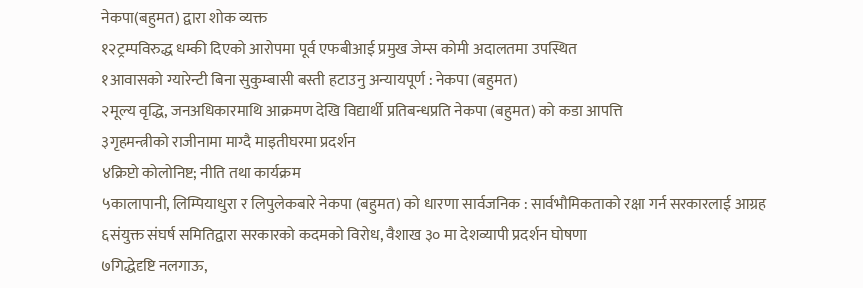नेकपा(बहुमत) द्वारा शोक व्यक्त
१२ट्रम्पविरुद्ध धम्की दिएको आरोपमा पूर्व एफबीआई प्रमुख जेम्स कोमी अदालतमा उपस्थित
१आवासको ग्यारेन्टी बिना सुकुम्बासी बस्ती हटाउनु अन्यायपूर्ण : नेकपा (बहुमत)
२मूल्य वृद्धि, जनअधिकारमाथि आक्रमण देखि विद्यार्थी प्रतिबन्धप्रति नेकपा (बहुमत) को कडा आपत्ति
३गृहमन्त्रीको राजीनामा माग्दै माइतीघरमा प्रदर्शन
४क्रिप्टो कोलोनिष्ट; नीति तथा कार्यक्रम
५कालापानी, लिम्पियाधुरा र लिपुलेकबारे नेकपा (बहुमत) को धारणा सार्वजनिक : सार्वभौमिकताको रक्षा गर्न सरकारलाई आग्रह
६संयुक्त संघर्ष समितिद्वारा सरकारको कदमको विरोध, वैशाख ३० मा देशव्यापी प्रदर्शन घोषणा
७गिद्धेदृष्टि नलगाऊ,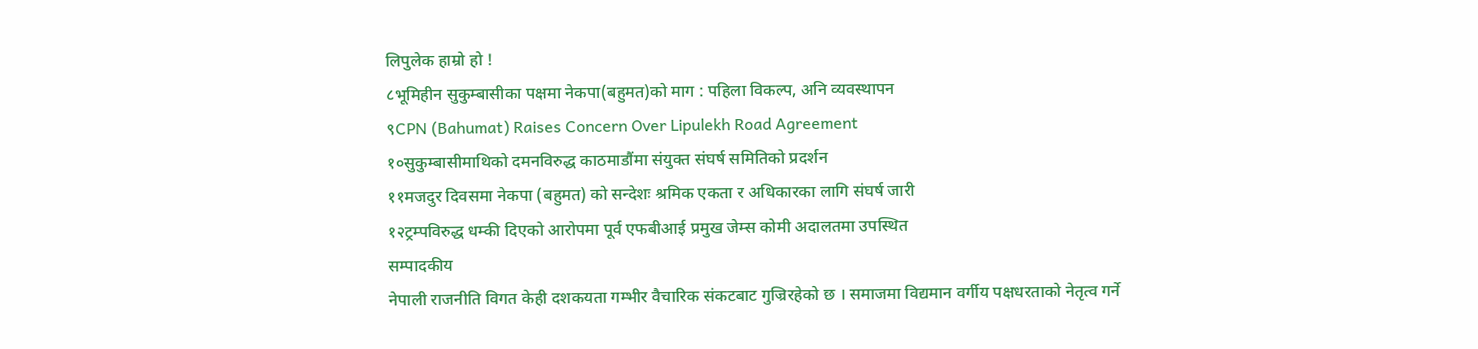लिपुलेक हाम्रो हो !
८भूमिहीन सुकुम्बासीका पक्षमा नेकपा(बहुमत)को माग : पहिला विकल्प, अनि व्यवस्थापन
९CPN (Bahumat) Raises Concern Over Lipulekh Road Agreement
१०सुकुम्बासीमाथिको दमनविरुद्ध काठमाडौंमा संयुक्त संघर्ष समितिको प्रदर्शन
११मजदुर दिवसमा नेकपा (बहुमत) को सन्देशः श्रमिक एकता र अधिकारका लागि संघर्ष जारी
१२ट्रम्पविरुद्ध धम्की दिएको आरोपमा पूर्व एफबीआई प्रमुख जेम्स कोमी अदालतमा उपस्थित
सम्पादकीय
नेपाली राजनीति विगत केही दशकयता गम्भीर वैचारिक संकटबाट गुज्रिरहेको छ । समाजमा विद्यमान वर्गीय पक्षधरताको नेतृत्व गर्ने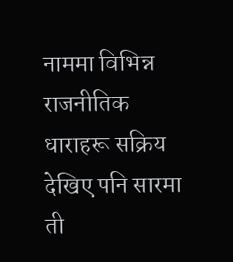नाममा विभिन्न राजनीतिक धाराहरू सक्रिय देखिए पनि सारमा ती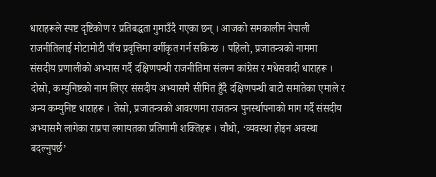धाराहरूले स्पष्ट दृष्टिकोण र प्रतिबद्धता गुमाउँदै गएका छन् । आजको समकालीन नेपाली राजनीतिलाई मोटामोटी पाँच प्रवृत्तिमा वर्गीकृत गर्न सकिन्छ । पहिलो, प्रजातन्त्रको नाममा संसदीय प्रणालीको अभ्यास गर्दै दक्षिणपन्थी राजनीतिमा संलग्न कांग्रेस र मधेसवादी धाराहरू । दोस्रो, कम्युनिष्टको नाम लिएर संसदीय अभ्यासमै सीमित हुँदै दक्षिणपन्थी बाटो समातेका एमाले र अन्य कम्युनिष्ट धाराहरू । तेस्रो, प्रजातन्त्रको आवरणमा राजतन्त्र पुनर्स्थापनाको माग गर्दै संसदीय अभ्यासमै लागेका राप्रपा लगायतका प्रतिगामी शक्तिहरू । चौथो, ‘व्यवस्था होइन अवस्था बदल्नुपर्छ’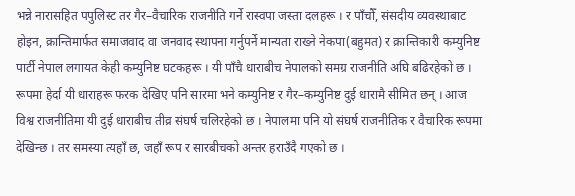भन्ने नारासहित पपुलिस्ट तर गैर–वैचारिक राजनीति गर्ने रास्वपा जस्ता दलहरू । र पाँचौँ, संसदीय व्यवस्थाबाट होइन, क्रान्तिमार्फत समाजवाद वा जनवाद स्थापना गर्नुपर्ने मान्यता राख्ने नेकपा(बहुमत) र क्रान्तिकारी कम्युनिष्ट पार्टी नेपाल लगायत केही कम्युनिष्ट घटकहरू । यी पाँचै धाराबीच नेपालको समग्र राजनीति अघि बढिरहेको छ । रूपमा हेर्दा यी धाराहरू फरक देखिए पनि सारमा भने कम्युनिष्ट र गैर–कम्युनिष्ट दुई धारामै सीमित छन् । आज विश्व राजनीतिमा यी दुई धाराबीच तीव्र संघर्ष चलिरहेको छ । नेपालमा पनि यो संघर्ष राजनीतिक र वैचारिक रूपमा देखिन्छ । तर समस्या त्यहाँ छ, जहाँ रूप र सारबीचको अन्तर हराउँदै गएको छ ।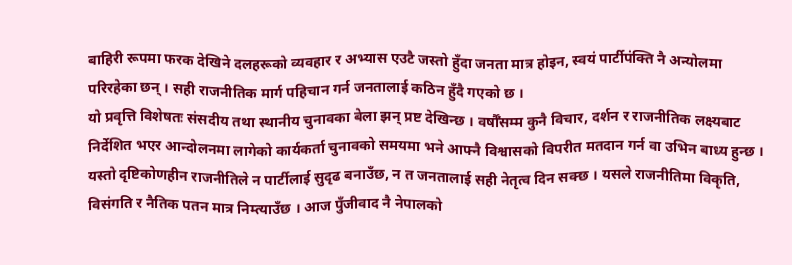बाहिरी रूपमा फरक देखिने दलहरूको व्यवहार र अभ्यास एउटै जस्तो हुँदा जनता मात्र होइन, स्वयं पार्टीपंक्ति नै अन्योलमा परिरहेका छन् । सही राजनीतिक मार्ग पहिचान गर्न जनतालाई कठिन हुँदै गएको छ ।
यो प्रवृत्ति विशेषतः संसदीय तथा स्थानीय चुनावका बेला झन् प्रष्ट देखिन्छ । वर्षौँसम्म कुनै विचार, दर्शन र राजनीतिक लक्ष्यबाट निर्देशित भएर आन्दोलनमा लागेको कार्यकर्ता चुनावको समयमा भने आफ्नै विश्वासको विपरीत मतदान गर्न वा उभिन बाध्य हुन्छ । यस्तो दृष्टिकोणहीन राजनीतिले न पार्टीलाई सुदृढ बनाउँछ, न त जनतालाई सही नेतृत्व दिन सक्छ । यसले राजनीतिमा विकृति, विसंगति र नैतिक पतन मात्र निम्त्याउँछ । आज पुँजीवाद नै नेपालको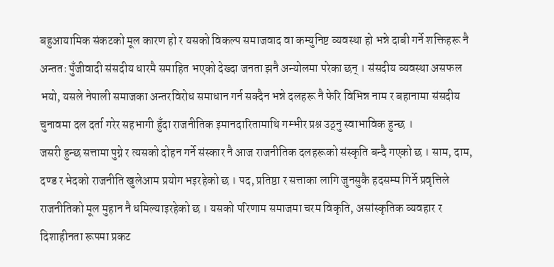बहुआयामिक संकटको मूल कारण हो र यसको विकल्प समाजवाद वा कम्युनिष्ट व्यवस्था हो भन्ने दाबी गर्ने शक्तिहरू नै अन्ततः पुँजीवादी संसदीय धारमै समाहित भएको देख्दा जनता झनै अन्योलमा परेका छन् । संसदीय व्यवस्था असफल भयो, यसले नेपाली समाजका अन्तरविरोध समाधान गर्न सक्दैन भन्ने दलहरू नै फेरि विभिन्न नाम र बहानामा संसदीय चुनावमा दल दर्ता गरेर सहभागी हुँदा राजनीतिक इमानदारितामाथि गम्भीर प्रश्न उठ्नु स्वाभाविक हुन्छ ।
जसरी हुन्छ सत्तामा पुग्ने र त्यसको दोहन गर्ने संस्कार नै आज राजनीतिक दलहरूको संस्कृति बन्दै गएको छ । साम, दाम, दण्ड र भेदको राजनीति खुलेआम प्रयोग भइरहेको छ । पद, प्रतिष्ठा र सत्ताका लागि जुनसुकै हदसम्म गिर्ने प्रवृत्तिले राजनीतिको मूल मुहान नै धमिल्याइरहेको छ । यसको परिणाम समाजमा चरम विकृति, असांस्कृतिक व्यवहार र दिशाहीनता रूपमा प्रकट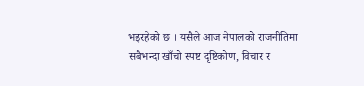भइरहेको छ । यसैले आज नेपालको राजनीतिमा सबैभन्दा खाँचो स्पष्ट दृष्टिकोण, विचार र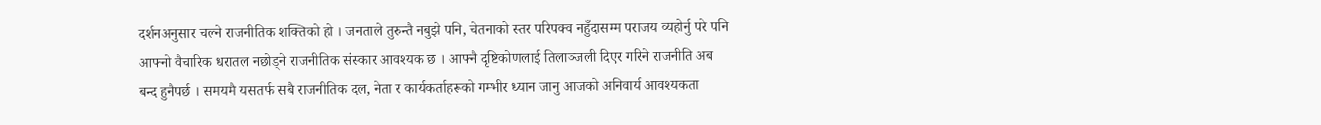दर्शनअनुसार चल्ने राजनीतिक शक्तिको हो । जनताले तुरुन्तै नबुझे पनि, चेतनाको स्तर परिपक्व नहुँदासम्म पराजय व्यहोर्नु परे पनि आफ्नो वैचारिक धरातल नछोड्ने राजनीतिक संस्कार आवश्यक छ । आफ्नै दृष्टिकोणलाई तिलाञ्जली दिएर गरिने राजनीति अब बन्द हुनैपर्छ । समयमै यसतर्फ सबै राजनीतिक दल, नेता र कार्यकर्ताहरूको गम्भीर ध्यान जानु आजको अनिवार्य आवश्यकता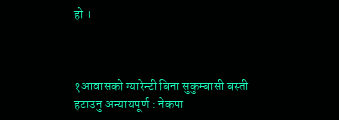हो ।



१आवासको ग्यारेन्टी बिना सुकुम्बासी बस्ती हटाउनु अन्यायपूर्ण : नेकपा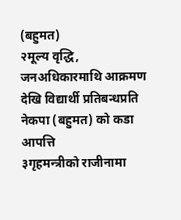(बहुमत)
२मूल्य वृद्धि, जनअधिकारमाथि आक्रमण देखि विद्यार्थी प्रतिबन्धप्रति नेकपा (बहुमत) को कडा आपत्ति
३गृहमन्त्रीको राजीनामा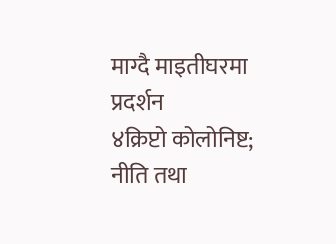माग्दै माइतीघरमा प्रदर्शन
४क्रिप्टो कोलोनिष्ट; नीति तथा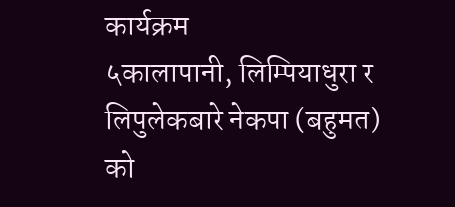कार्यक्रम
५कालापानी, लिम्पियाधुरा र लिपुलेकबारे नेकपा (बहुमत) को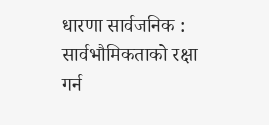धारणा सार्वजनिक : सार्वभौमिकताको रक्षा गर्न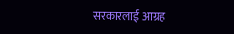सरकारलाई आग्रह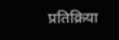प्रतिक्रिया